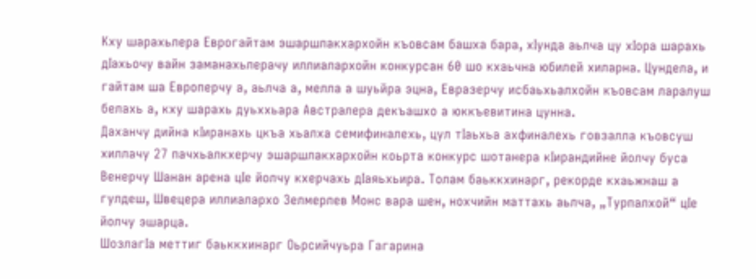Кху шарахьлера Еврогайтам эшаршлакхархойн къовсам башха бара, хIунда аьлча цу хIора шарахь дIахьочу вайн заманахьлерачу иллиалархойн конкурсан 60 шо кхаьчна юбилей хиларна. Цундела, и гайтам ша Европерчу а, аьлча а, мелла а шуьйра эцна, Евразерчу исбаьхьалхойн къовсам ларалуш белахь а, кху шарахь дуьххьара Австралера декъашхо а юккъевитина цунна.
Даханчу дийна кIиранахь цкъа хьалха семифиналехь, цул тIаьхьа ахфиналехь говзалла къовсуш хиллачу 27 пачхьалкхерчу эшаршлакхархойн коьрта конкурс шотанера кIирандийне йолчу буса Венерчу Шанан арена цIе йолчу кхерчахь дIаяьхьира. Толам баьккхинарг, рекорде кхаьжнаш а гулдеш, Швецера иллиалархо Зелмерлев Монс вара шен, нохчийн маттахь аьлча, „Турпалхой“ цIе йолчу эшарца.
ШозлагIа меттиг баьккхинарг Оьрсийчуьра Гагарина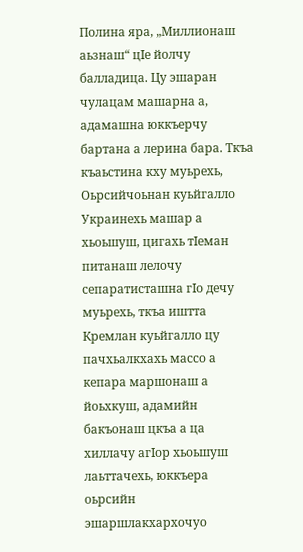Полина яра, „Миллионаш аьзнаш“ цIе йолчу балладица. Цу эшаран чулацам машарна а, адамашна юккъерчу бартана а лерина бара. Ткъа къаьстина кху муьрехь, Оьрсийчоьнан куьйгалло Украинехь машар а хьоьшуш, цигахь тIеман питанаш лелочу сепаратисташна гIо дечу муьрехь, ткъа иштта Кремлан куьйгалло цу пачхьалкхахь массо а кепара маршонаш а йоьхкуш, адамийн бакъонаш цкъа а ца хиллачу агIор хьоьшуш лаьттачехь, юккъера оьрсийн эшаршлакхархочуо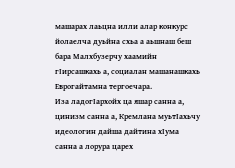машарах лаьцна илли алар конкурс йолаелча дуьйна схьа а аьшнаш беш бара Малхбузерчу хаамийн гIирсашкахь а, социалан машанашкахь Еврогайтамна тергоечара.
Иза ладогIархойх ца яшар санна а, цинизм санна а, Кремлана муьтIахьчу идеологин дайша дайтина хIума санна а лорура царех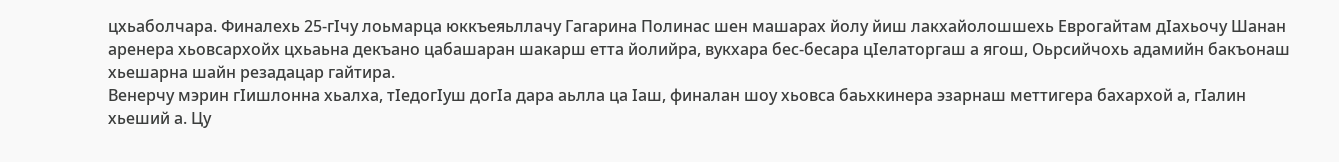цхьаболчара. Финалехь 25-гIчу лоьмарца юккъеяьллачу Гагарина Полинас шен машарах йолу йиш лакхайолошшехь Еврогайтам дIахьочу Шанан аренера хьовсархойх цхьаьна декъано цабашаран шакарш етта йолийра, вукхара бес-бесара цIелаторгаш а ягош, Оьрсийчохь адамийн бакъонаш хьешарна шайн резадацар гайтира.
Венерчу мэрин гIишлонна хьалха, тIедогIуш догIа дара аьлла ца Iаш, финалан шоу хьовса баьхкинера эзарнаш меттигера бахархой а, гIалин хьеший а. Цу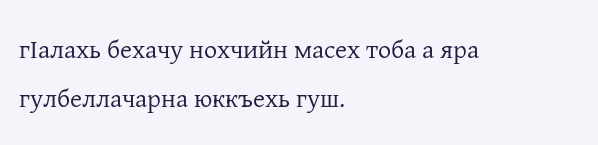гIалахь бехачу нохчийн масех тоба а яра гулбеллачарна юккъехь гуш.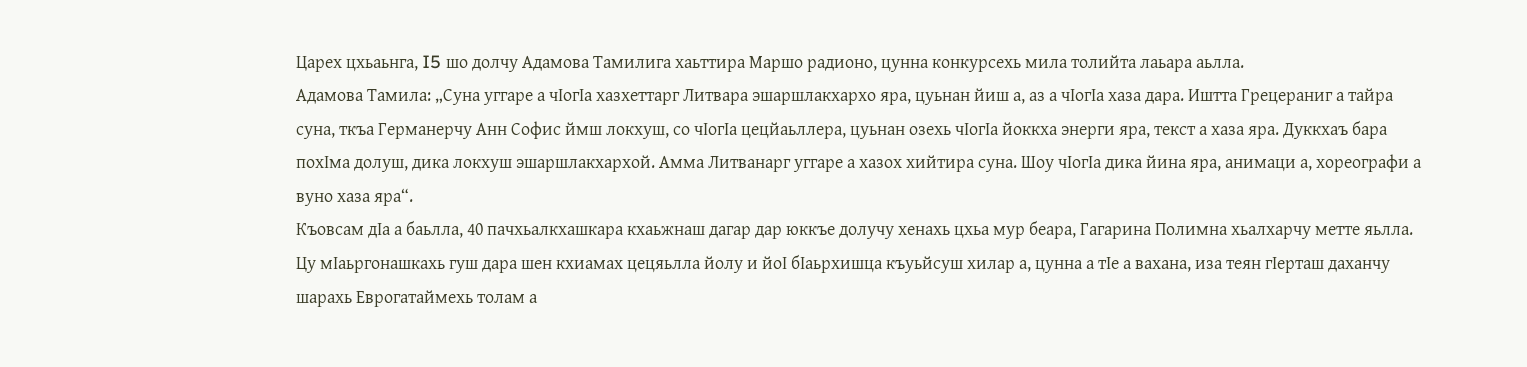Царех цхьаьнга, I5 шо долчу Адамова Тамилига хаьттира Маршо радионо, цунна конкурсехь мила толийта лаьара аьлла.
Адамова Тамила: „Суна уггаре а чIогIа хазхеттарг Литвара эшаршлакхархо яра, цуьнан йиш а, аз а чIогIа хаза дара. Иштта Грецераниг а тайра суна, ткъа Германерчу Анн Софис ймш локхуш, со чIогIа цецйаьллера, цуьнан озехь чIогIа йоккха энерги яра, текст а хаза яра. Дуккхаъ бара похIма долуш, дика локхуш эшаршлакхархой. Амма Литванарг уггаре а хазох хийтира суна. Шоу чIогIа дика йина яра, анимаци а, хореографи а вуно хаза яра“.
Къовсам дIа а баьлла, 40 пачхьалкхашкара кхаьжнаш дагар дар юккъе долучу хенахь цхьа мур беара, Гагарина Полимна хьалхарчу метте яьлла. Цу мIаьргонашкахь гуш дара шен кхиамах цецяьлла йолу и йоI бIаьрхишца къуьйсуш хилар а, цунна а тIе а вахана, иза теян гIерташ даханчу шарахь Еврогатаймехь толам а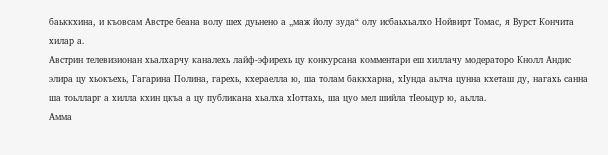баьккхина, и къовсам Австре беана волу шех дуьнено а „маж йолу зуда“ олу исбаьхьалхо Нойвирт Томас, я Вурст Кончита хилар а.
Австрин телевизионан хьалхарчу каналехь лайф-эфирехь цу конкурсана комментари еш хиллачу модераторо Кнолл Андис элира цу хьокъехь, Гагарина Полина, гарехь, кхераелла ю, ша толам баккхарна, хIунда аьлча цунна кхеташ ду, нагахь санна ша тоьлларг а хилла кхин цкъа а цу публикана хьалха хIоттахь, ша цуо мел шийла тIеоьцур ю, аьлла.
Амма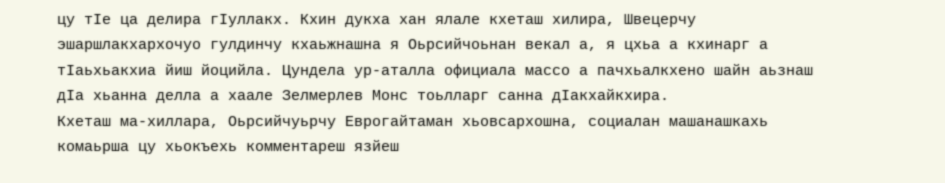цу тIе ца делира гIуллакх. Кхин дукха хан ялале кхеташ хилира, Швецерчу эшаршлакхархочуо гулдинчу кхаьжнашна я Оьрсийчоьнан векал а, я цхьа а кхинарг а тIаьхьакхиа йиш йоцийла. Цундела ур-аталла официала массо а пачхьалкхено шайн аьзнаш дIа хьанна делла а хаале Зелмерлев Монс тоьлларг санна дIакхайкхира.
Кхеташ ма-хиллара, Оьрсийчуьрчу Еврогайтаман хьовсархошна, социалан машанашкахь комаьрша цу хьокъехь комментареш язйеш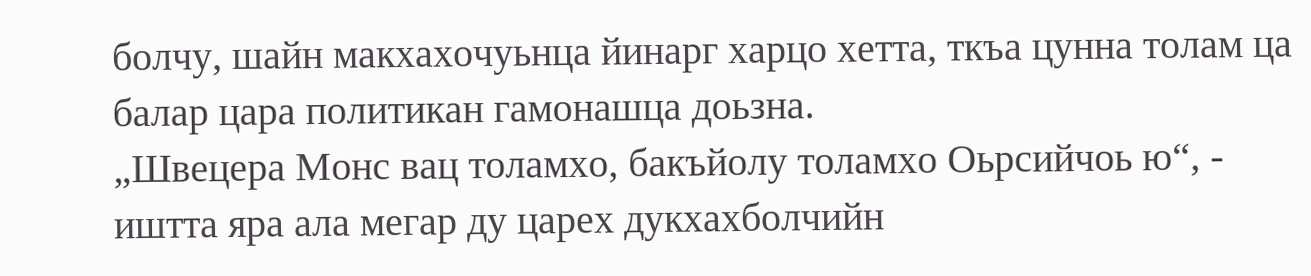болчу, шайн макхахочуьнца йинарг харцо хетта, ткъа цунна толам ца балар цара политикан гамонашца доьзна.
„Швецера Монс вац толамхо, бакъйолу толамхо Оьрсийчоь ю“, - иштта яра ала мегар ду царех дукхахболчийн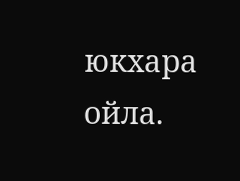юкхара ойла.